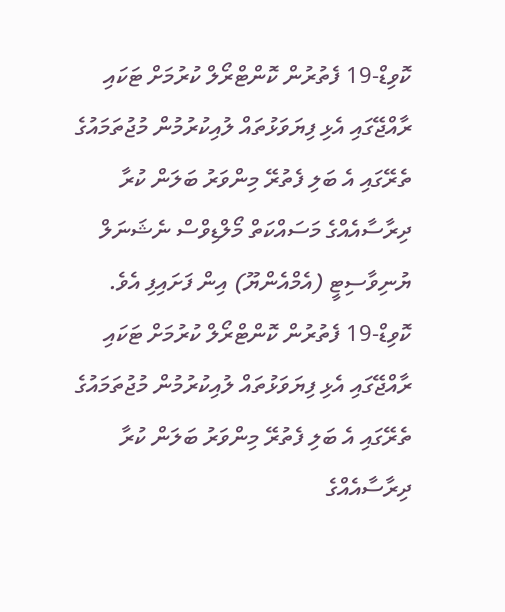ކޮވިޑް-19 ފެތުރުން ކޮންޓްރޯލް ކުރުމަށް ޓަކައި ރާއްޖޭގައި އެޅި ފިޔަވަޅުތައް ލުއިކުރުމުން މުޖުތަމައުގެ ތެރޭގައި އެ ބަލި ފެތުރޭ މިންވަރު ބަލަން ކުރާ ދިރާސާއެއްގެ މަސައްކަތް މޯލްޑިވްސް ނެޝަނަލް ޔުނިވާސިޓީ (އެމްއެންޔޫ) އިން ފަށައިފި އެވެ.
ކޮވިޑް-19 ފެތުރުން ކޮންޓްރޯލް ކުރުމަށް ޓަކައި ރާއްޖޭގައި އެޅި ފިޔަވަޅުތައް ލުއިކުރުމުން މުޖުތަމައުގެ ތެރޭގައި އެ ބަލި ފެތުރޭ މިންވަރު ބަލަން ކުރާ ދިރާސާއެއްގެ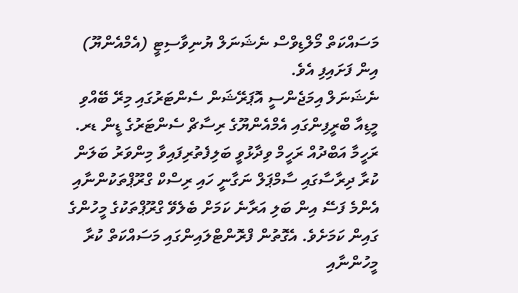މަސައްކަތް މޯލްޑިވްސް ނެޝަނަލް ޔުނިވާސިޓީ (އެމްއެންޔޫ) އިން ފަށައިފި އެވެ.
ނެޝަނަލް އިމަޖެންސީ އޮޕަރޭޝަން ސެންޓަރުގައި މިރޭ ބޭއްވި މީޑިއާ ބްރީފިންގައި އެމްއެންޔޫގެ ރިސާޗް ސެންޓަރުގެ ޑީން ޑރ. ރަހީމާ އަބްދުއް ރަހީމް ވިދާޅުވީ ބަލިފެތުރިފައިވާ މިންވަރު ބަލަން ކުރާ ދިރާސާގައި ސާމްޕަލް ނަގާނީ ހައި ރިސްކް ގްރޫޕްތަކުންނާއި އެންމެ ފަސޭ އިން ބަލި އަރާނެ ކަމަށް ބެލެވޭ ގްރޫޕްތަކުގެ މީހުންގެ ގައިން ކަމަށެވެ. އެގޮތުން ފްރޮންޓްލައިންގައި މަސައްކަތް ކުރާ މީހުންނާއި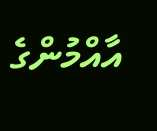އާއްމުންގެ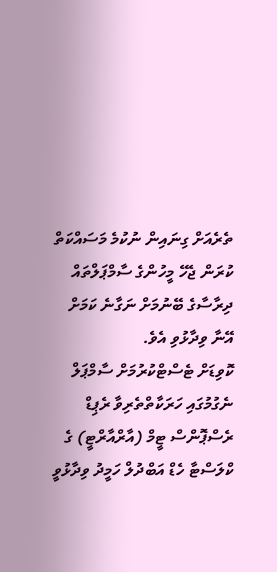ތެރެއަށް ގިނައިން ނުކުމެ މަސައްކަތް ކުރަން ޖެހޭ މީހުންގެ ސާމްޕަލްތައް ދިރާސާގެ ބޭނުމަށް ނަގާނެ ކަމަށް އޭނާ ވިދާޅުވި އެވެ.
ކޮވިޑަށް ޓެސްޓްކުރުމަށް ސާމްޕަލް ނެގުމުގައި ހަރަކާތްތެރިވާ ރެޕިޑް ރެސްޕޮންސް ޓީމް (އާރްއާރްޓީ) ގެ ކްލަސްޓާ ހެޑް އަބްދުލް ހަމީދު ވިދާޅުވީ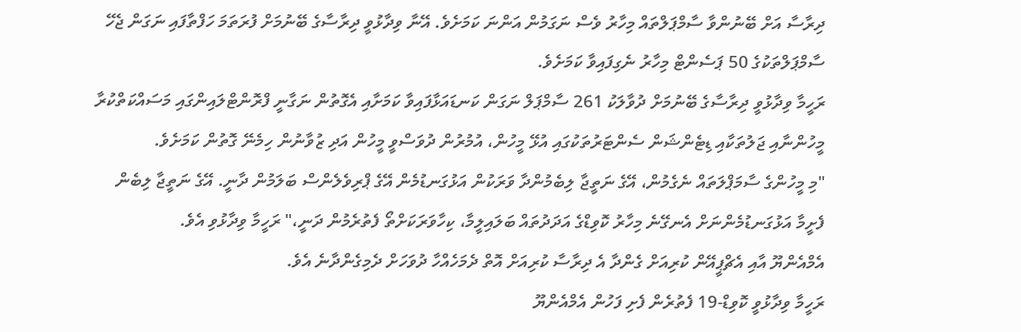ދިރާސާ އަށް ބޭނުންވާ ސާމްޕަލްތައް މިހާރު ވެސް ނަގަމުން އަންނަ ކަމަށެވެ. އޭނާ ވިދާޅުވީ ދިރާސާގެ ބޭނުމަށް ފުރަތަމަ ހަފްތާފައި ނަގަން ޖެހޭ ސާމްޕަލްތަކުގެ 50 ޕަސެންޓް މިހާރު ނެގިފައިވާ ކަމަށެވެ.
ރަހީމާ ވިދާޅުވީ ދިރާސާގެ ބޭނުމަށް ދުވާލަކު 261 ސާމްޕަލް ނަގަން ކަނޑައަޅާފައިވާ ކަމަށާއި އެގޮތުން ނަގާނީ ފްރޮންޓްލައިންގައި މަސައްކަތްކުރާ މީހުންނާއި ޖަލުތަކާއި ޑިޓެންޝަން ސެންޓަރުތަކުގައި އުޅޭ މީހުން، އުމުރުން ދުވަސްވީ މީހުން އަދި ޒުވާނުން ހިމެނޭ ގޮތުން ކަމަށެވެ.
"މި މީހުންގެ ސާމަޕްލަތައް ނެގެމުން، އޭގެ ނަތީޖާ ލިބެމުންދާ ވަރަކުން އަޅުގަނޑުމެން އޭގެ ޕްރިވެލެންސް ބަލަމުން ދާނީ. އޭގެ ނަތީޖާ ލިބެން ފެށީމާ އަޅުގަނޑުމެންނަށް އެނގޭނެ މިހާރު ކޮވިޑްގެ އަދަދުތައް ބަލައިލީމާ، ކިހާވަރަކަށްތޯ ފެތުރެމުން ދަނީ،" ރަހީމާ ވިދާޅުވި އެވެ.
އެމްއެންޔޫ އާއި އެޗްޕީއޭން ކުރިއަށް ގެންދާ އެ ދިރާސާ ކުރިއަށް އޮތް ދެމަހެއްހާ ދުވަހަށް ދެމިގެންދާނެ އެވެ.
ރަހީމާ ވިދާޅުވީ ކޮވިޑް-19 ފެތުރެން ފެށި ފަހުން އެމްއެންޔޫ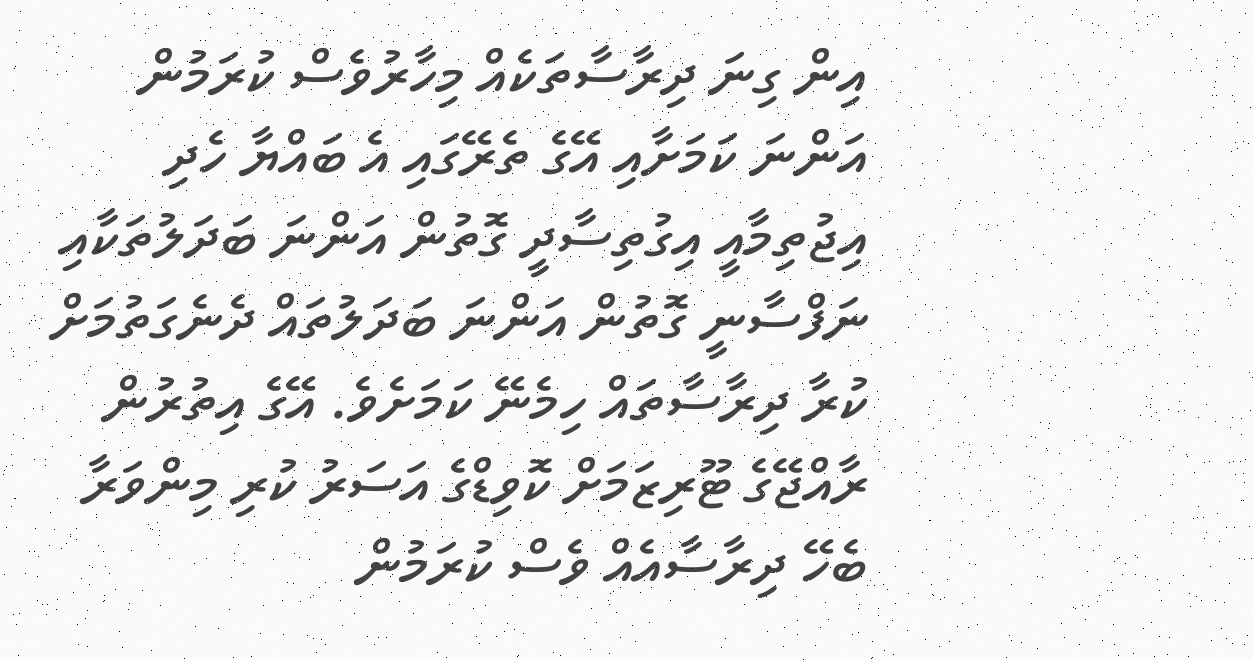އިން ގިނަ ދިރާސާތަކެއް މިހާރުވެސް ކުރަމުން އަންނަ ކަމަށާއި އޭގެ ތެރޭގައި އެ ބައްޔާ ހެދި އިޖުތިމާއީ އިގުތިސާދީ ގޮތުން އަންނަ ބަދަލުތަކާއި ނަފްސާނީ ގޮތުން އަންނަ ބަދަލުތައް ދެނެގަތުމަށް ކުރާ ދިރާސާތައް ހިމެނޭ ކަމަށެވެ. އޭގެ އިތުރުން ރާއްޖޭގެ ޓޫރިޒަމަށް ކޮވިޑްގެ އަސަރު ކުރި މިންވަރާ ބެހޭ ދިރާސާއެއް ވެސް ކުރަމުން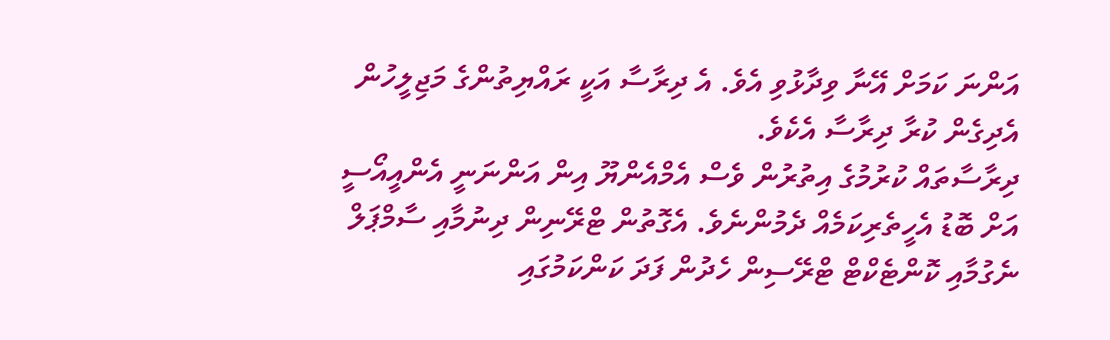އަންނަ ކަމަށް އޭނާ ވިދާޅުވި އެވެ. އެ ދިރާސާ އަކީ ރައްޔިތުންގެ މަޖިލީހުން އެދިގެން ކުރާ ދިރާސާ އެކެވެ.
ދިރާސާތައް ކުރުމުގެ އިތުރުން ވެސް އެމްއެންޔޫ އިން އަންނަނީ އެންއީއޯސީ އަށް ބޮޑު އެހީތެރިކަމެއް ދެމުންނެވެ. އެގޮތުން ޓްރޭނިން ދިނުމާއި ސާމްޕަލް ނެގުމާއި ކޮންޓެކްޓް ޓްރޭސިން ހެދުން ފަދަ ކަންކަމުގައި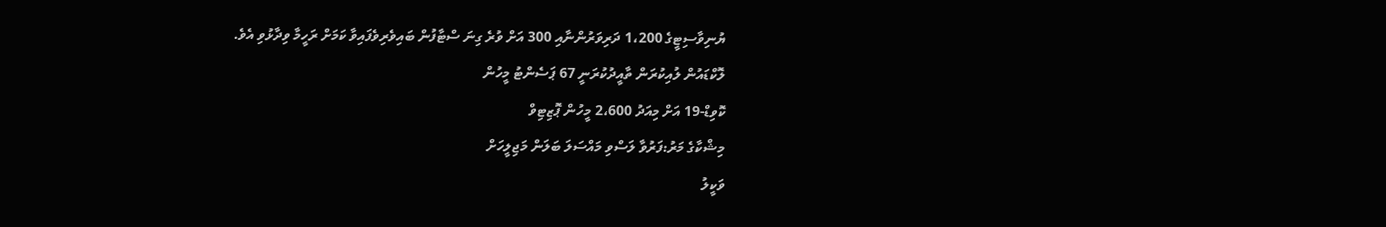ޔުނިވާސިޓީގެ 1،200 ދަރިވަރުންނާއި 300 އަށް ވުރެ ގިނަ ސްޓާފުން ބައިވެރިވެފައިވާ ކަމަށް ރަހީމާ ވިދާޅުވި އެވެ.
ލޮކްޑައުން ލުއިކުރަން ތާއީދުކުރަނީ 67 ޕަސެންޓު މީހުން
ކޮވިޑް-19 އަށް މިއަދު 2،600 މީހުން ޕޮޒިޓިވް
މިޝްކާގެ މަރު:ފަރުވާ ލަސްވި މައްސަލަ ބަލަން މަޖިލީހަށް
ވަކީލު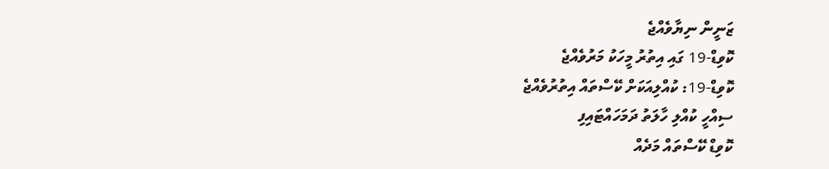ޒަނީން ނިޔާވެއްޖެ
ކޮވިޑް-19 ގައި އިތުރު މީހަކު މަރުވެއްޖެ
ކޮވިޑް-19: ކުއްލިއަކަށް ކޭސްތައް އިތުރުވެއްޖެ
ސިއްހީ ކުއްލި ހާލަތު ދަމަހައްޓައިފި
ކޮވިޑް ކޭސްތައް މަދެއް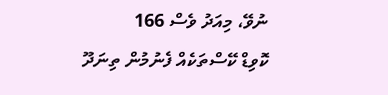ނުވޭ، މިއަދު ވެސް 166
ކޮވިޑް ކޭސްތަކެއް ފެނުމުން ތިނަދޫ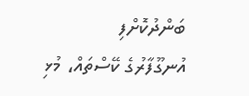ބަންދުކޮށްފި
އުނގޫފާރުގެ ކޭސްތައް، މުޅި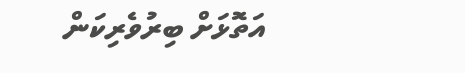އަތޮޅަށް ބިރުވެރިކަން